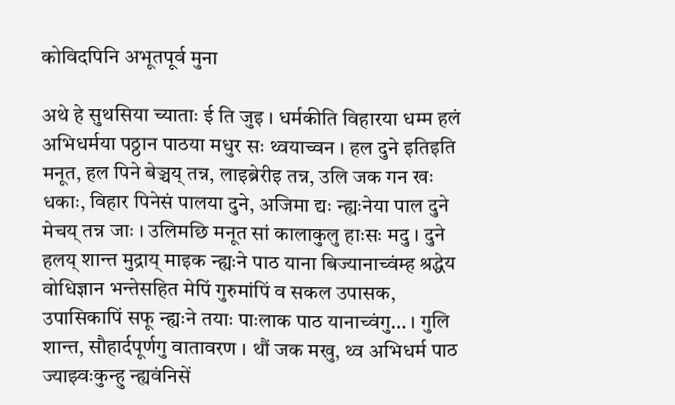कोविदपिनि अभूतपूर्व मुना

अथे हे सुथसिया च्याताः ई ति जुइ । धर्मकीति विहारया धम्म हलं अभिधर्मया पठ्ठान पाठया मधुर सः थ्वयाच्वन । हल दुने इतिइति मनूत, हल पिने बेञ्चय् तन्न, लाइब्रेरीइ तन्न, उलि जक गन खः धकाः, विहार पिनेसं पालया दुने, अजिमा द्यः न्ह्यःनेया पाल दुने मेचय् तन्न जाः । उलिमछि मनूत सां कालाकुलु हाःसः मदु । दुने हलय् शान्त मुद्राय् माइक न्ह्यःने पाठ याना बिज्यानाच्वंम्ह श्रद्धेय वोधिज्ञान भन्तेसहित मेपिं गुरुमांपिं व सकल उपासक, उपासिकापिं सफू न्ह्यःने तयाः पाःलाक पाठ यानाच्वंगु… । गुलि शान्त, सौहार्दपूर्णगु वातावरण । थौं जक मखु, थ्व अभिधर्म पाठ ज्याझ्वःकुन्हु न्ह्यवंनिसें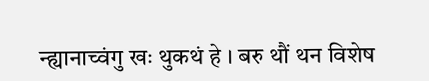न्ह्यानाच्वंगु खः थुकथं हे । बरु थौं थन विशेष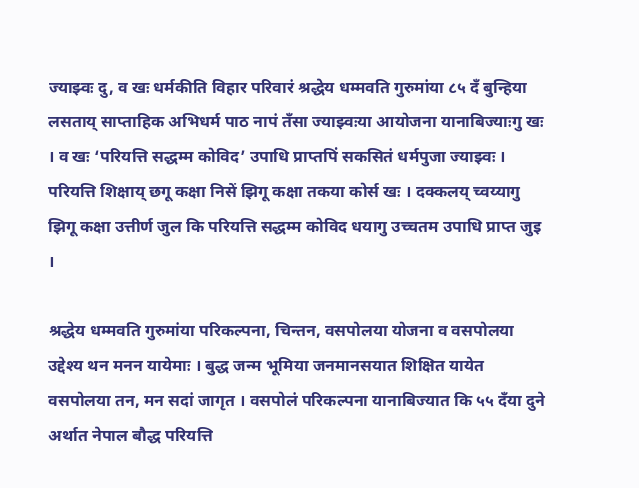ज्याझ्वः दु, व खः धर्मकीति विहार परिवारं श्रद्धेय धम्मवति गुरुमांया ८५ दँ बुन्हिया लसताय् साप्ताहिक अभिधर्म पाठ नापं तँसा ज्याझ्वःया आयोजना यानाबिज्याःगु खः । व खः ‘परियत्ति सद्धम्म कोविद’ उपाधि प्राप्तपिं सकसितं धर्मपुजा ज्याझ्वः । परियत्ति शिक्षाय् छगू कक्षा निसें झिगू कक्षा तकया कोर्स खः । दक्कलय् च्वय्यागु झिगू कक्षा उत्तीर्ण जुल कि परियत्ति सद्धम्म कोविद धयागु उच्चतम उपाधि प्राप्त जुइ ।

श्रद्धेय धम्मवति गुरुमांया परिकल्पना, चिन्तन, वसपोलया योजना व वसपोलया उद्देश्य थन मनन यायेमाः । बुद्ध जन्म भूमिया जनमानसयात शिक्षित यायेत वसपोलया तन, मन सदां जागृत । वसपोलं परिकल्पना यानाबिज्यात कि ५५ दँया दुने अर्थात नेपाल बौद्ध परियत्ति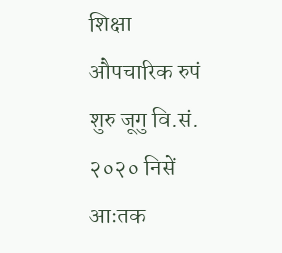शिक्षा औपचारिक रुपं शुरु जूगु वि.सं. २०२० निसें आःतक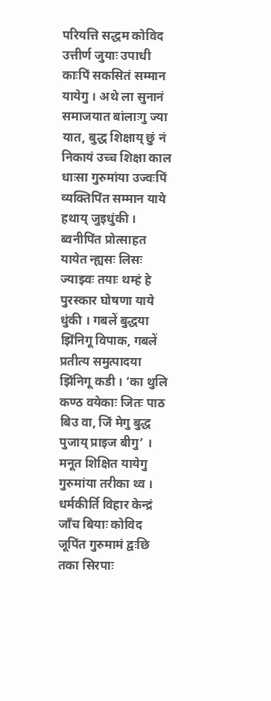परियत्ति सद्धम कोविद उत्तीर्ण जुयाः उपाधी काःपिं सकसितं सम्मान यायेगु । अथे ला सुनानं समाजयात बांलाःगु ज्या यात, बुद्ध शिक्षाय् छुं नं निकायं उच्च शिक्षा काल धाःसा गुरुमांया उज्वःपिं व्यक्तिपिंत सम्मान याये हथाय् जुइधुंकी । ब्वनीपिंत प्रोत्साहत यायेत न्ह्यसः लिसः ज्याझ्वः तयाः थम्हं हे पुरस्कार घोषणा याये धुंकी । गबलें बुद्धया झिंनिगू विपाक, गबलें प्रतीत्य समुत्पादया झिंनिगू कडी । ‘का थुलि कण्ठ वयेकाः जितः पाठ बिउ वा, जिं मेगु बुद्ध पुजाय् प्राइज बीगु’ । मनूत शिक्षित यायेगु गुरुमांया तरीका थ्व । धर्मकीर्ति विहार केन्द्रं जाँच बियाः कोविद जूपिंत गुरुमामं द्वःछि तका सिरपाः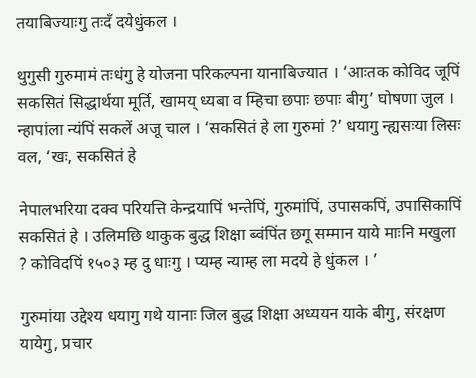तयाबिज्याःगु तःदँ दयेधुंकल ।

थुगुसी गुरुमामं तःधंगु हे योजना परिकल्पना यानाबिज्यात । ‘आःतक कोविद जूपिं सकसितं सिद्धार्थया मूर्ति, खामय् ध्यबा व म्हिचा छपाः छपाः बीगु’ घोषणा जुल । न्हापांला न्यंपिं सकलें अजू चाल । ‘सकसितं हे ला गुरुमां ?’ धयागु न्ह्यसःया लिसः वल, ‘खः, सकसितं हे

नेपालभरिया दक्व परियत्ति केन्द्रयापिं भन्तेपिं, गुरुमांपिं, उपासकपिं, उपासिकापिं सकसितं हे । उलिमछि थाकुक बुद्ध शिक्षा ब्वंपिंत छगू सम्मान याये माःनि मखुला ? कोविदपिं १५०३ म्ह दु धाःगु । प्यम्ह न्याम्ह ला मदये हे धुंकल । ’

गुरुमांया उद्देश्य धयागु गथे यानाः जिल बुद्ध शिक्षा अध्ययन याके बीगु, संरक्षण यायेगु, प्रचार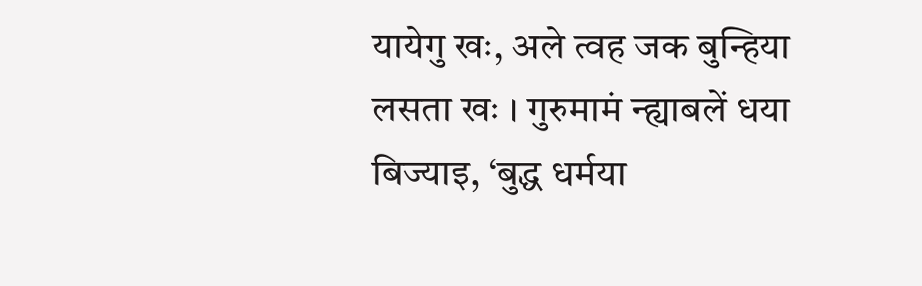यायेगु खः, अले त्वह जक बुन्हिया लसता खः । गुरुमामं न्ह्याबलें धया बिज्याइ, ‘बुद्ध धर्मया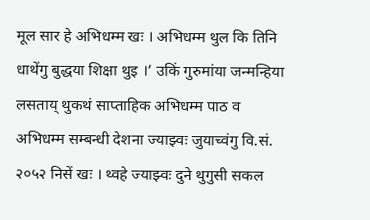मूल सार हे अभिधम्म खः । अभिधम्म थुल कि तिनि धाथेंगु बुद्धया शिक्षा थुइ ।’ उकिं गुरुमांया जन्मन्हिया लसताय् थुकथं साप्ताहिक अभिधम्म पाठ व अभिधम्म सम्बन्धी देशना ज्याझ्वः जुयाच्वंगु वि.सं. २०५२ निसें खः । थ्वहे ज्याझ्वः दुने थुगुसी सकल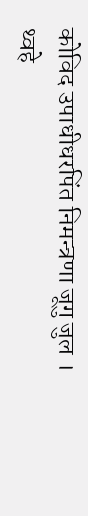कोविद उपाधीधरपिंत निमन्त्रणा जूगु जुल । थ्वहे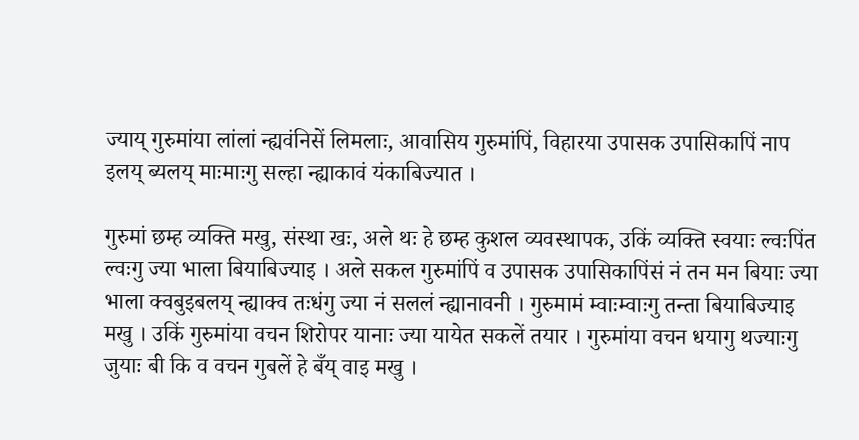ज्याय् गुरुमांया लांलां न्ह्यवंनिसें लिमलाः, आवासिय गुरुमांपिं, विहारया उपासक उपासिकापिं नाप इलय् ब्यलय् माःमाःगु सल्हा न्ह्याकावं यंकाबिज्यात ।

गुरुमां छम्ह व्यक्ति मखु, संस्था खः, अले थः हे छम्ह कुशल व्यवस्थापक, उकिं व्यक्ति स्वयाः ल्वःपिंत ल्वःगु ज्या भाला बियाबिज्याइ । अले सकल गुरुमांपिं व उपासक उपासिकापिंसं नं तन मन बियाः ज्या भाला क्वबुइबलय् न्ह्याक्व तःधंगु ज्या नं सललं न्ह्यानावनी । गुरुमामं म्वाःम्वाःगु तन्ता बियाबिज्याइ मखु । उकिं गुरुमांया वचन शिरोपर यानाः ज्या यायेत सकलें तयार । गुरुमांया वचन धयागु थज्याःगु जुयाः बी कि व वचन गुबलें हे बँय् वाइ मखु ।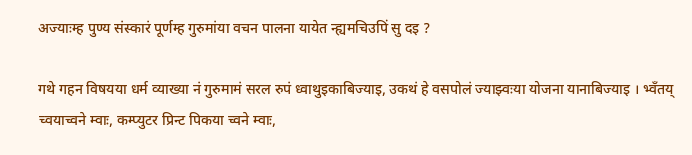अज्याःम्ह पुण्य संस्कारं पूर्णम्ह गुरुमांया वचन पालना यायेत न्ह्यमचिउपिं सु दइ ?

गथे गहन विषयया धर्म व्याख्या नं गुरुमामं सरल रुपं ध्वाथुइकाबिज्याइ, उकथं हे वसपोलं ज्याझ्वःया योजना यानाबिज्याइ । भ्वँतय् च्वयाच्वने म्वाः, कम्प्युटर प्रिन्ट पिकया च्वने म्वाः,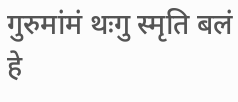गुरुमांमं थःगु स्मृति बलं हे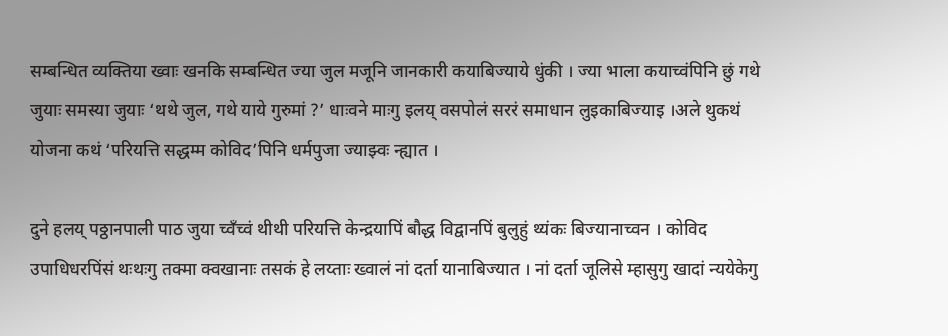सम्बन्धित व्यक्तिया ख्वाः खनकि सम्बन्धित ज्या जुल मजूनि जानकारी कयाबिज्याये धुंकी । ज्या भाला कयाच्वंपिनि छुं गथे जुयाः समस्या जुयाः ‘थथे जुल, गथे याये गुरुमां ?’ धाःवने माःगु इलय् वसपोलं सररं समाधान लुइकाबिज्याइ ।अले थुकथं योजना कथं ‘परियत्ति सद्धम्म कोविद’पिनि धर्मपुजा ज्याझ्वः न्ह्यात ।

दुने हलय् पठ्ठानपाली पाठ जुया च्वँच्वं थीथी परियत्ति केन्द्रयापिं बौद्ध विद्वानपिं बुलुहुं थ्यंकः बिज्यानाच्वन । कोविद उपाधिधरपिंसं थःथःगु तक्मा क्वखानाः तसकं हे लय्ताः ख्वालं नां दर्ता यानाबिज्यात । नां दर्ता जूलिसे म्हासुगु खादां न्ययेकेगु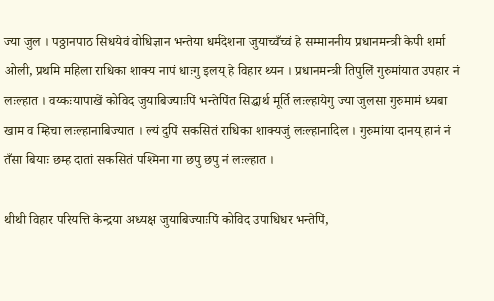ज्या जुल । पठ्ठानपाठ सिधयेवं वोधिज्ञान भन्तेया धर्मदेशना जुयाच्वँच्वं हे सम्माननीय प्रधानमन्त्री केपी शर्मा ओली, प्रथमि महिला राधिका शाक्य नापं धाःगु इलय् हे विहार थ्यन । प्रधानमन्त्री तिपुलिं गुरुमांयात उपहार नं लःल्हात । वय्कःयापाखें कोविद जुयाबिज्याःपिं भन्तेपिंत सिद्धार्थ मूर्ति लःल्हायेगु ज्या जुलसा गुरुमामं ध्यबा खाम व म्हिचा लःल्हानाबिज्यात । ल्यं दुपिं सकसितं राधिका शाक्यजुं लःल्हानादिल । गुरुमांया दानय् हानं नं तँसा बियाः छम्ह दातां सकसितं पश्मिना गा छपु छपु नं लःल्हात ।

थीथी विहार परियत्ति केन्द्रया अध्यक्ष जुयाबिज्याःपिं कोविद उपाधिधर भन्तेपिं,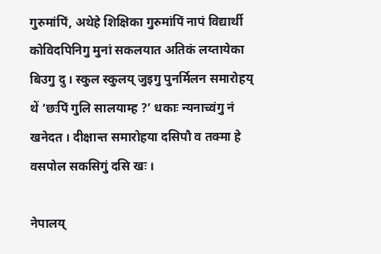गुरुमांपिं, अथेहे शिक्षिका गुरुमांपिं नापं विद्यार्थी कोविदपिनिगु मुनां सकलयात अतिकं लय्तायेका बिउगु दु । स्कुल स्कुलय् जुइगु पुनर्मिलन समारोहय् थें ‘छःपिं गुलि सालयाम्ह ?’ धकाः न्यनाच्वंगु नं खनेदत । दीक्षान्त समारोहया दसिपौ व तक्मा हे वसपोल सकसिगुं दसि खः ।

नेपालय्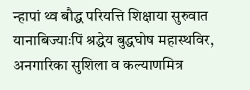न्हापां थ्व बौद्ध परियत्ति शिक्षाया सुरुवात यानाबिज्याःपिं श्रद्धेय बुद्धघोष महास्थविर, अनगारिका सुशिला व कल्याणमित्र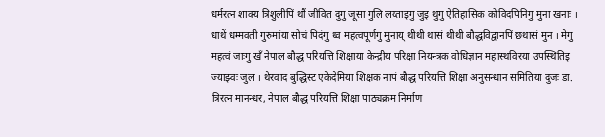धर्मरत्न शाक्य त्रिशुलीपिं थौं जीवित दुगु जूसा गुलि लय्ताइगु जुइ थुगु ऐतिहासिक कोविदपिनिगु मुना खनाः । धाथें धम्मवती गुरुमांया सोचं पिदंगु थ्व महत्वपूर्णगु मुनाय् थीथी थासं थीथी बौद्धविद्वानपिं छथासं मुन । मेगु महत्वं जाःगु खँ नेपाल बौद्ध परियत्ति शिक्षाया केन्द्रीय परिक्षा नियन्त्रक वोधिज्ञान महास्थविरया उपस्थितिइ ज्याझ्वः जुल । थेरवाद बुद्धिस्ट एकेदेमिया शिक्षक नापं बौद्ध परियत्ति शिक्षा अनुसन्धान समितिया दुजः डा. त्रिरत्न मानन्धर, नेपाल बौद्ध परियत्ति शिक्षा पाठ्यक्रम निर्माण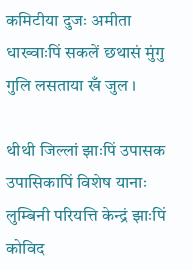कमिटीया दुजः अमीता धाख्वाःपिं सकलें छथासं मुंगु गुलि लसताया खँ जुल ।

थीथी जिल्लां झाःपिं उपासक उपासिकापिं विशेष यानाः लुम्बिनी परियत्ति केन्द्रं झाःपिं कोविद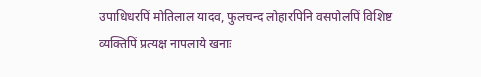उपाधिधरपिं मोतिलाल यादव, फुलचन्द लोहारपिनि वसपोलपिं विशिष्ट व्यक्तिपिं प्रत्यक्ष नापलाये खनाः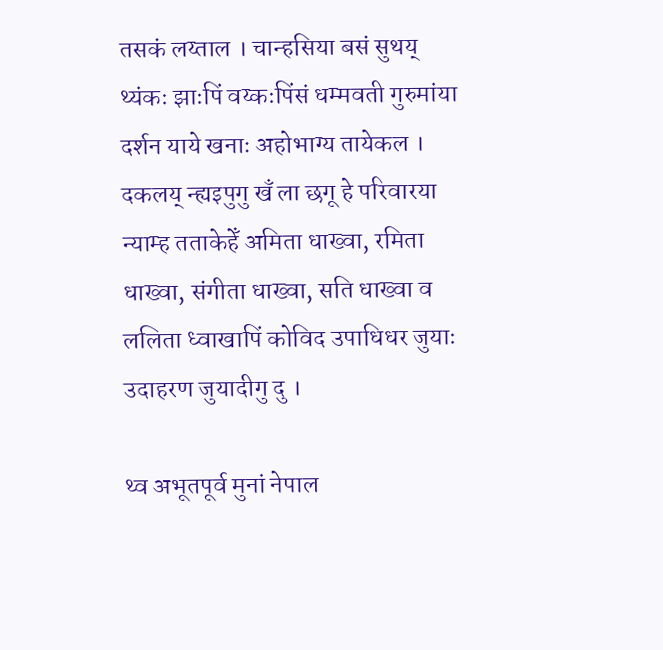तसकं लय्ताल । चान्हसिया बसं सुथय् थ्यंकः झाःपिं वय्कःपिंसं धम्मवती गुरुमांया दर्शन याये खनाः अहोभाग्य तायेकल । दकलय् न्ह्यइपुगु खँ ला छगू हे परिवारया न्याम्ह तताकेहेँ अमिता धाख्वा, रमिता धाख्वा, संगीता धाख्वा, सति धाख्वा व ललिता ध्वाखापिं कोविद उपाधिधर जुयाः उदाहरण जुयादीगु दु ।

थ्व अभूतपूर्व मुनां नेपाल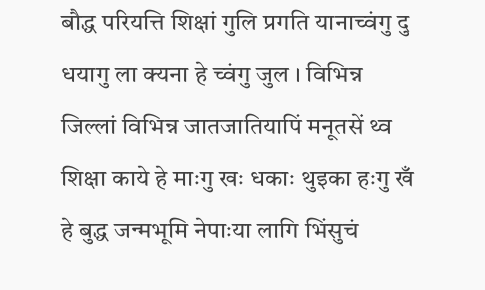बौद्ध परियत्ति शिक्षां गुलि प्रगति यानाच्वंगु दु धयागु ला क्यना हे च्वंगु जुल । विभिन्न जिल्लां विभिन्न जातजातियापिं मनूतसें थ्व शिक्षा काये हे माःगु खः धकाः थुइका हःगु खँ हे बुद्ध जन्मभूमि नेपाःया लागि भिंसुचं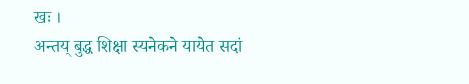खः ।
अन्तय् बुद्ध शिक्षा स्यनेकने यायेत सदां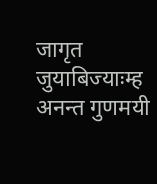जागृत जुयाबिज्याःम्ह अनन्त गुणमयी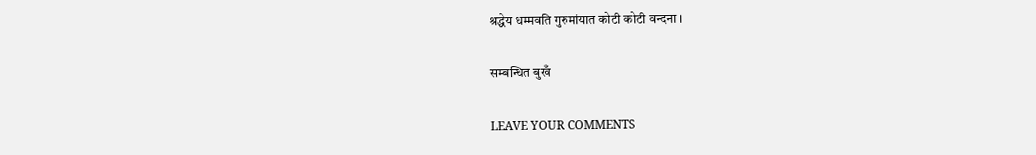श्रद्धेय धम्मवति गुरुमांयात कोटी कोटी वन्दना ।

सम्बन्धित बुखँ

LEAVE YOUR COMMENTS